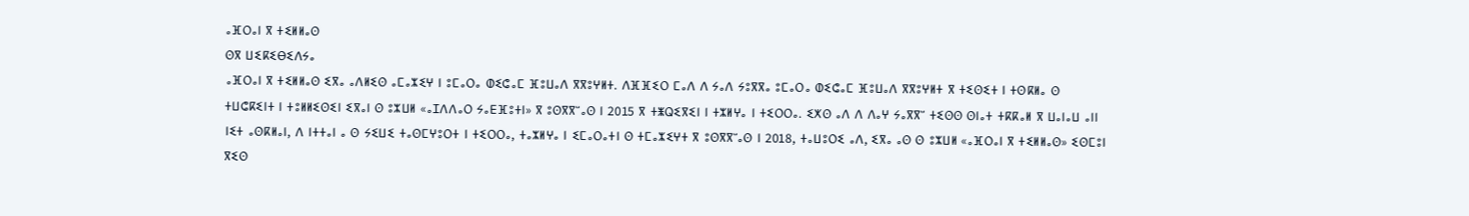ⴰⴼⵔⴰⵏ ⴳ ⵜⵉⵍⵍⴰⵙ
ⵙⴳ ⵡⵉⴽⵉⴱⵉⴷⵢⴰ
ⴰⴼⵔⴰⵏ ⴳ ⵜⵉⵍⵍⴰⵙ ⵉⴳⴰ ⴰⴷⵍⵉⵙ ⴰⵎⴰⵣⵉⵖ ⵏ ⵓⵎⴰⵔⴰ ⵀⵉⵛⴰⵎ ⴼⵓⵡⴰⴷ ⴳⴳⵓⵖⵍⵜ. ⴷⴼⴼⵉⵔ ⵎⴰⴷ ⴷ ⵢⴰⴷ ⵢⵓⴳⴳⴰ ⵓⵎⴰⵔⴰ ⵀⵉⵛⴰⵎ ⴼⵓⵡⴰⴷ ⴳⴳⵓⵖⵍⵜ ⴳ ⵜⵉⵙⵉⵜ ⵏ ⵜⵙⴽⵍⴰ ⵙ ⵜⵡⵛⴽⵉⵏⵜ ⵏ ⵜⵓⵍⵍⵉⵙⵉⵏ ⵉⴳⴰⵏ ⵙ ⵓⵣⵡⵍ «ⴰⵊⴷⴷⴰⵔ ⵢⴰⴹⴼⵓⵜⵏ» ⴳ ⵓⵙⴳⴳⵯⴰⵙ ⵏ 2015 ⴳ ⵜⵥⵕⵉⴳⵉⵏ ⵏ ⵜⵣⵍⵖⴰ ⵏ ⵜⵉⵔⵔⴰ. ⵉⵅⵙ ⴰⴷ ⴷ ⴷⴰⵖ ⵢⴰⴳⴳⵯ ⵜⵉⵙⵙ ⵙⵏⴰⵜ ⵜⴽⴽⴰⵍ ⴳ ⵡⴰⵏⴰⵡ ⴰⵏⵏ ⵏⵉⵜ ⴰⵙⴽⵍⴰⵏ, ⴷ ⵏⵜⵜⴰⵏ ⴰ ⵙ ⵢⵉⵡⵉ ⵜⴰⵙⵎⵖⵓⵔⵜ ⵏ ⵜⵉⵔⵔⴰ, ⵜⴰⵣⵍⵖⴰ ⵏ ⵉⵎⴰⵔⴰⵜⵏ ⵙ ⵜⵎⴰⵣⵉⵖⵜ ⴳ ⵓⵙⴳⴳⵯⴰⵙ ⵏ 2018, ⵜⴰⵡⵓⵔⵉ ⴰⴷ, ⵉⴳⴰ ⴰⵙ ⵙ ⵓⵣⵡⵍ «ⴰⴼⵔⴰⵏ ⴳ ⵜⵉⵍⵍⴰⵙ» ⵉⵙⵎⵓⵏ ⴳⵉⵙ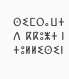ⵙⵉⵎⵔⴰⵡⵜ ⴷ ⴽⴽⵓⵥⵜ ⵏ ⵜⵓⵍⵍⵉⵙⵉⵏ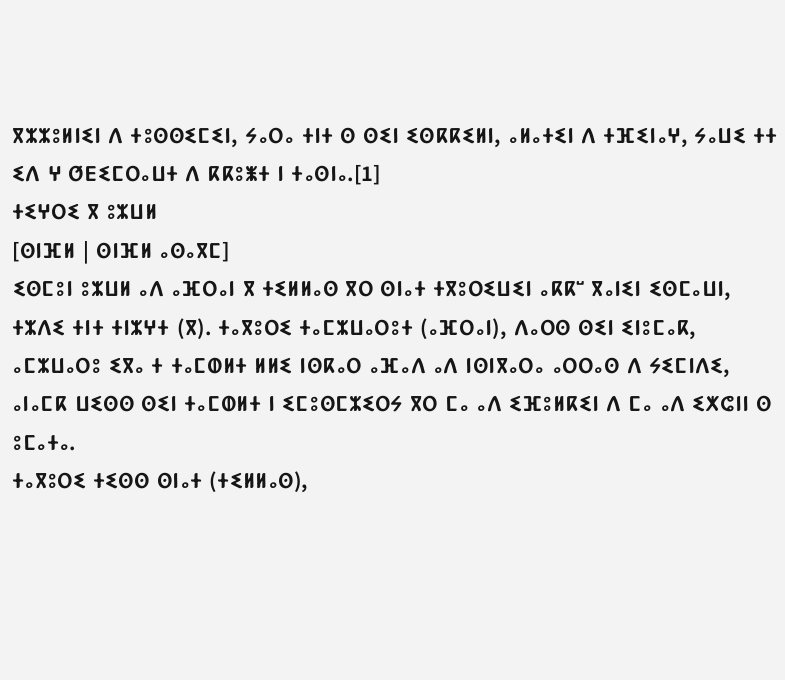ⴳⵣⵣⵓⵍⵏⵉⵏ ⴷ ⵜⵓⵙⵙⵉⵎⵉⵏ, ⵢⴰⵔⴰ ⵜⵏⵜ ⵙ ⵙⵉⵏ ⵉⵙⴽⴽⵉⵍⵏ, ⴰⵍⴰⵜⵉⵏ ⴷ ⵜⴼⵉⵏⴰⵖ, ⵢⴰⵡⵉ ⵜⵜ ⵉⴷ ⵖ ⵚⴹⵉⵎⵔⴰⵡⵜ ⴷ ⴽⴽⵓⵥⵜ ⵏ ⵜⴰⵙⵏⴰ.[1]
ⵜⵉⵖⵔⵉ ⴳ ⵓⵣⵡⵍ
[ⵙⵏⴼⵍ | ⵙⵏⴼⵍ ⴰⵙⴰⴳⵎ]
ⵉⵙⵎⵓⵏ ⵓⵣⵡⵍ ⴰⴷ ⴰⴼⵔⴰⵏ ⴳ ⵜⵉⵍⵍⴰⵙ ⴳⵔ ⵙⵏⴰⵜ ⵜⴳⵓⵔⵉⵡⵉⵏ ⴰⴽⴽⵯ ⴳⴰⵏⵉⵏ ⵉⵙⵎⴰⵡⵏ, ⵜⵣⴷⵉ ⵜⵏⵜ ⵜⵏⵣⵖⵜ (ⴳ). ⵜⴰⴳⵓⵔⵉ ⵜⴰⵎⵣⵡⴰⵔⵓⵜ (ⴰⴼⵔⴰⵏ), ⴷⴰⵔⵙ ⵙⵉⵏ ⵉⵏⵓⵎⴰⴽ, ⴰⵎⵣⵡⴰⵔⵓ ⵉⴳⴰ ⵜ ⵜⴰⵎⵀⵍⵜ ⵍⵍⵉ ⵏⵙⴽⴰⵔ ⴰⴼⴰⴷ ⴰⴷ ⵏⵙⵏⴳⴰⵔⴰ ⴰⵔⵔⴰⵙ ⴷ ⵢⵉⵎⵏⴷⵉ, ⴰⵏⴰⵎⴽ ⵡⵉⵙⵙ ⵙⵉⵏ ⵜⴰⵎⵀⵍⵜ ⵏ ⵉⵎⵓⵙⵎⵣⵉⵔⵢ ⴳⵔ ⵎⴰ ⴰⴷ ⵉⴼⵓⵍⴽⵉⵏ ⴷ ⵎⴰ ⴰⴷ ⵉⵅⵛⵏⵏ ⵙ ⵓⵎⴰⵜⴰ.
ⵜⴰⴳⵓⵔⵉ ⵜⵉⵙⵙ ⵙⵏⴰⵜ (ⵜⵉⵍⵍⴰⵙ),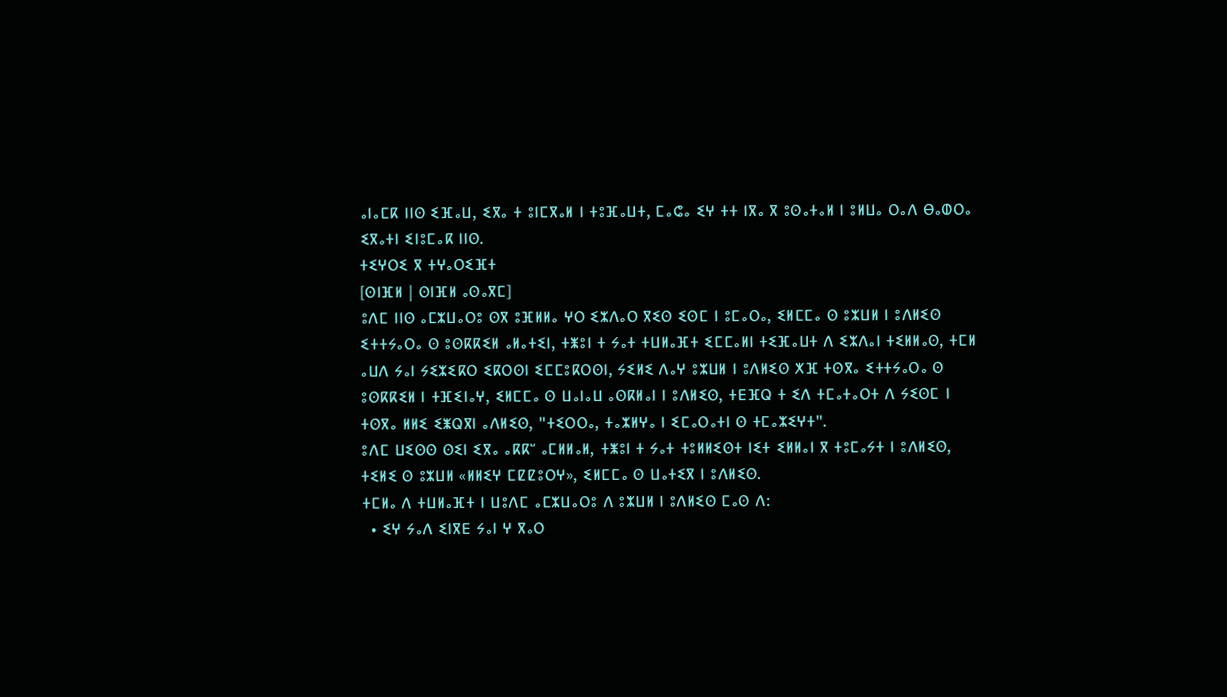ⴰⵏⴰⵎⴽ ⵏⵏⵙ ⵉⴼⴰⵡ, ⵉⴳⴰ ⵜ ⵓⵏⵎⴳⴰⵍ ⵏ ⵜⵓⴼⴰⵡⵜ, ⵎⴰⵛⴰ ⵉⵖ ⵜⵜ ⵏⴳⴰ ⴳ ⵓⵙⴰⵜⴰⵍ ⵏ ⵓⵍⵡⴰ ⵔⴰⴷ ⴱⴰⵀⵔⴰ ⵉⴳⴰⵜⵏ ⵉⵏⵓⵎⴰⴽ ⵏⵏⵙ.
ⵜⵉⵖⵔⵉ ⴳ ⵜⵖⴰⵔⵉⴼⵜ
[ⵙⵏⴼⵍ | ⵙⵏⴼⵍ ⴰⵙⴰⴳⵎ]
ⵓⴷⵎ ⵏⵏⵙ ⴰⵎⵣⵡⴰⵔⵓ ⵙⴳ ⵓⴼⵍⵍⴰ ⵖⵔ ⵉⵣⴷⴰⵔ ⴳⵉⵙ ⵉⵙⵎ ⵏ ⵓⵎⴰⵔⴰ, ⵉⵍⵎⵎⴰ ⵙ ⵓⵣⵡⵍ ⵏ ⵓⴷⵍⵉⵙ ⵉⵜⵜⵢⴰⵔⴰ ⵙ ⵓⵙⴽⴽⵉⵍ ⴰⵍⴰⵜⵉⵏ, ⵜⵥⵓⵏ ⵜ ⵢⴰⵜ ⵜⵡⵍⴰⴼⵜ ⵉⵎⵎⴰⵍⵏ ⵜⵉⴼⴰⵡⵜ ⴷ ⵉⵣⴷⴰⵏ ⵜⵉⵍⵍⴰⵙ, ⵜⵎⵍ ⴰⵡⴷ ⵢⴰⵏ ⵢⵉⵣⵉⴽⵔ ⵉⴽⵔⵙⵏ ⵉⵎⵎⵓⴽⵔⵙⵏ, ⵢⵉⵍⵉ ⴷⴰⵖ ⵓⵣⵡⵍ ⵏ ⵓⴷⵍⵉⵙ ⵅⴼ ⵜⵙⴳⴰ ⵉⵜⵜⵢⴰⵔⴰ ⵙ ⵓⵙⴽⴽⵉⵍ ⵏ ⵜⴼⵉⵏⴰⵖ, ⵉⵍⵎⵎⴰ ⵙ ⵡⴰⵏⴰⵡ ⴰⵙⴽⵍⴰⵏ ⵏ ⵓⴷⵍⵉⵙ, ⵜⴹⴼⵕ ⵜ ⵉⴷ ⵜⵎⴰⵜⴰⵔⵜ ⴷ ⵢⵉⵙⵎ ⵏ ⵜⵙⴳⴰ ⵍⵍⵉ ⵉⵥⵕⴳⵏ ⴰⴷⵍⵉⵙ, "ⵜⵉⵔⵔⴰ, ⵜⴰⵣⵍⵖⴰ ⵏ ⵉⵎⴰⵔⴰⵜⵏ ⵙ ⵜⵎⴰⵣⵉⵖⵜ".
ⵓⴷⵎ ⵡⵉⵙⵙ ⵙⵉⵏ ⵉⴳⴰ ⴰⴽⴽⵯ ⴰⵎⵍⵍⴰⵍ, ⵜⵥⵓⵏ ⵜ ⵢⴰⵜ ⵜⵓⵍⵍⵉⵙⵜ ⵏⵉⵜ ⵉⵍⵍⴰⵏ ⴳ ⵜⵓⵎⴰⵢⵜ ⵏ ⵓⴷⵍⵉⵙ, ⵜⵉⵍⵉ ⵙ ⵓⵣⵡⵍ «ⵍⵍⵉⵖ ⵎⵇⵇⵓⵔⵖ», ⵉⵍⵎⵎⴰ ⵙ ⵡⴰⵜⵉⴳ ⵏ ⵓⴷⵍⵉⵙ.
ⵜⵎⵍⴰ ⴷ ⵜⵡⵍⴰⴼⵜ ⵏ ⵡⵓⴷⵎ ⴰⵎⵣⵡⴰⵔⵓ ⴷ ⵓⵣⵡⵍ ⵏ ⵓⴷⵍⵉⵙ ⵎⴰⵙ ⴷ:
  • ⵉⵖ ⵢⴰⴷ ⵉⵏⴳⴹ ⵢⴰⵏ ⵖ ⴳⴰⵔ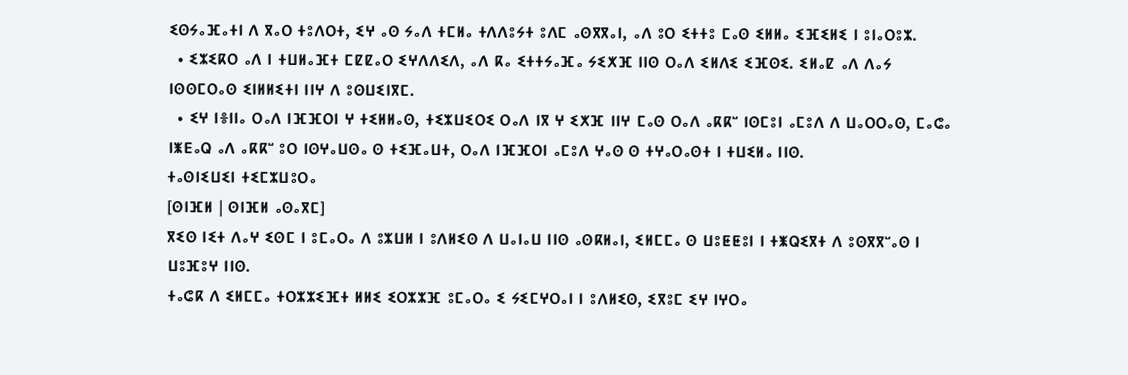ⵉⵙⵢⴰⴼⴰⵜⵏ ⴷ ⴳⴰⵔ ⵜⵓⴷⵔⵜ, ⵉⵖ ⴰⵙ ⵢⴰⴷ ⵜⵎⵍⴰ ⵜⴷⴷⵓⵢⵜ ⵓⴷⵎ ⴰⵙⴳⴳⴰⵏ, ⴰⴷ ⵓⵔ ⵉⵜⵜⵓ ⵎⴰⵙ ⵉⵍⵍⴰ ⵉⴼⵉⵍⵉ ⵏ ⵓⵏⴰⵔⵓⵣ.
  • ⵉⵣⵉⴽⵔ ⴰⴷ ⵏ ⵜⵡⵍⴰⴼⵜ ⵎⵇⵇⴰⵔ ⵉⵖⴷⴷⵉⴷ, ⴰⴷ ⴽⴰ ⵉⵜⵜⵢⴰⴼⴰ ⵢⵉⵅⴼ ⵏⵏⵙ ⵔⴰⴷ ⵉⵍⴷⵉ ⵉⴼⵙⵉ. ⵉⵍⴰⵇ ⴰⴷ ⴷⴰⵢ ⵏⵙⵙⵎⵔⴰⵙ ⵉⵏⵍⵍⵉⵜⵏ ⵏⵏⵖ ⴷ ⵓⵙⵡⵉⵏⴳⵎ.
  • ⵉⵖ ⵏⴻⵏⵏⴰ ⵔⴰⴷ ⵏⴼⴼⵔⵏ ⵖ ⵜⵉⵍⵍⴰⵙ, ⵜⵉⵣⵡⵉⵔⵉ ⵔⴰⴷ ⵏⴳ ⵖ ⵉⵅⴼ ⵏⵏⵖ ⵎⴰⵙ ⵔⴰⴷ ⴰⴽⴽⵯ ⵏⵙⵎⵓⵏ ⴰⵎⵓⴷ ⴷ ⵡⴰⵔⵔⴰⵙ, ⵎⴰⵛⴰ ⵏⵥⴹⴰⵕ ⴰⴷ ⴰⴽⴽⵯ ⵓⵔ ⵏⵙⵖⴰⵡⵙⴰ ⵙ ⵜⵉⴼⴰⵡⵜ, ⵔⴰⴷ ⵏⴼⴼⵔⵏ ⴰⵎⵓⴷ ⵖⴰⵙ ⵙ ⵜⵖⴰⵔⴰⵙⵜ ⵏ ⵜⵡⵉⵍⴰ ⵏⵏⵙ.
ⵜⴰⵙⵏⵉⵡⵉⵏ ⵜⵉⵎⵣⵡⵓⵔⴰ
[ⵙⵏⴼⵍ | ⵙⵏⴼⵍ ⴰⵙⴰⴳⵎ]
ⴳⵉⵙ ⵏⵉⵜ ⴷⴰⵖ ⵉⵙⵎ ⵏ ⵓⵎⴰⵔⴰ ⴷ ⵓⵣⵡⵍ ⵏ ⵓⴷⵍⵉⵙ ⴷ ⵡⴰⵏⴰⵡ ⵏⵏⵙ ⴰⵙⴽⵍⴰⵏ, ⵉⵍⵎⵎⴰ ⵙ ⵡⵓⵟⵟⵓⵏ ⵏ ⵜⵥⵕⵉⴳⵜ ⴷ ⵓⵙⴳⴳⵯⴰⵙ ⵏ ⵡⵓⴼⵓⵖ ⵏⵏⵙ.
ⵜⴰⵛⴽ ⴷ ⵉⵍⵎⵎⴰ ⵜⵔⵣⵣⵉⴼⵜ ⵍⵍⵉ ⵉⵔⵣⵣⴼ ⵓⵎⴰⵔⴰ ⵉ ⵢⵉⵎⵖⵔⴰⵏ ⵏ ⵓⴷⵍⵉⵙ, ⵉⴳⵓⵎ ⵉⵖ ⵏⵖⵔⴰ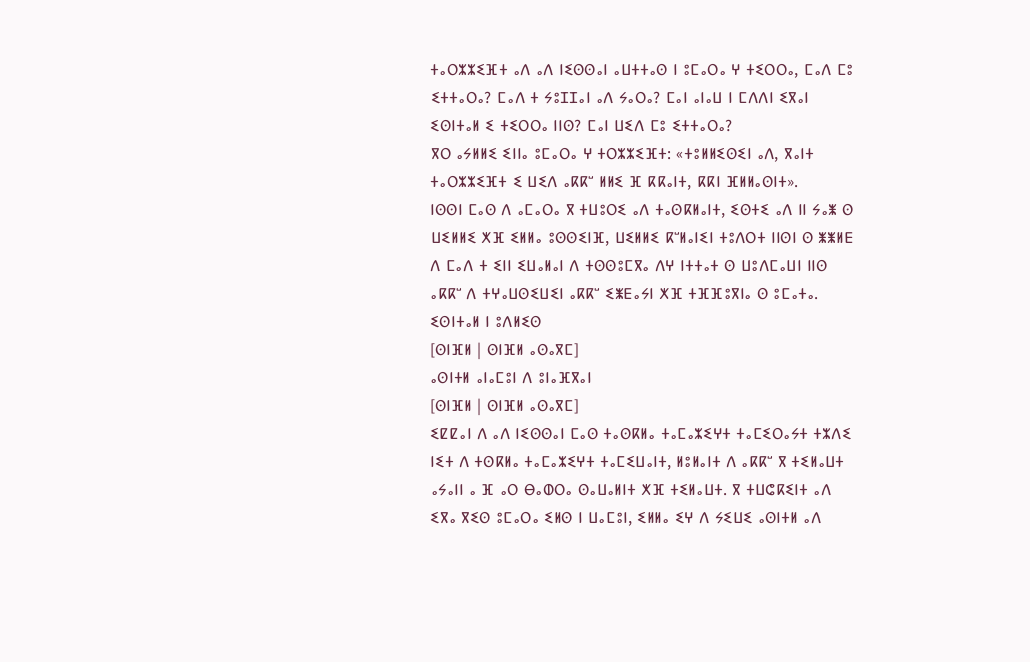ⵜⴰⵔⵣⵣⵉⴼⵜ ⴰⴷ ⴰⴷ ⵏⵉⵙⵙⴰⵏ ⴰⵡⵜⵜⴰⵙ ⵏ ⵓⵎⴰⵔⴰ ⵖ ⵜⵉⵔⵔⴰ, ⵎⴰⴷ ⵎⵓ ⵉⵜⵜⴰⵔⴰ? ⵎⴰⴷ ⵜ ⵢⵓⵊⵊⴰⵏ ⴰⴷ ⵢⴰⵔⴰ? ⵎⴰⵏ ⴰⵏⴰⵡ ⵏ ⵎⴷⴷⵏ ⵉⴳⴰⵏ ⵉⵙⵏⵜⴰⵍ ⵉ ⵜⵉⵔⵔⴰ ⵏⵏⵙ? ⵎⴰⵏ ⵡⵉⴷ ⵎⵓ ⵉⵜⵜⴰⵔⴰ?
ⴳⵔ ⴰⵢⵍⵍⵉ ⵉⵏⵏⴰ ⵓⵎⴰⵔⴰ ⵖ ⵜⵔⵣⵣⵉⴼⵜ: «ⵜⵓⵍⵍⵉⵙⵉⵏ ⴰⴷ, ⴳⴰⵏⵜ ⵜⴰⵔⵣⵣⵉⴼⵜ ⵉ ⵡⵉⴷ ⴰⴽⴽⵯ ⵍⵍⵉ ⴼ ⴽⴽⴰⵏⵜ, ⴽⴽⵏ ⴼⵍⵍⴰⵙⵏⵜ».
ⵏⵙⵙⵏ ⵎⴰⵙ ⴷ ⴰⵎⴰⵔⴰ ⴳ ⵜⵡⵓⵔⵉ ⴰⴷ ⵜⴰⵙⴽⵍⴰⵏⵜ, ⵉⵙⵜⵉ ⴰⴷ ⵏⵏ ⵢⴰⵥ ⵙ ⵡⵉⵍⵍⵉ ⵅⴼ ⵉⵍⵍⴰ ⵓⵙⵙⵉⵏⴼ, ⵡⵉⵍⵍⵉ ⴽⵯⵍⴰⵏⵉⵏ ⵜⵓⴷⵔⵜ ⵏⵏⵙⵏ ⵙ ⵥⵥⵍⴹ ⴷ ⵎⴰⴷ ⵜ ⵉⵏⵏ ⵉⵡⴰⵍⴰⵏ ⴷ ⵜⵙⵙⵓⵎⴳⴰ ⴷⵖ ⵏⵜⵜⴰⵜ ⵙ ⵡⵓⴷⵎⴰⵡⵏ ⵏⵏⵙ ⴰⴽⴽⵯ ⴷ ⵜⵖⴰⵡⵙⵉⵡⵉⵏ ⴰⴽⴽⵯ ⵉⵥⴹⴰⵢⵏ ⵅⴼ ⵜⴼⴼⵓⴳⵏⴰ ⵙ ⵓⵎⴰⵜⴰ.
ⵉⵙⵏⵜⴰⵍ ⵏ ⵓⴷⵍⵉⵙ
[ⵙⵏⴼⵍ | ⵙⵏⴼⵍ ⴰⵙⴰⴳⵎ]
ⴰⵙⵏⵜⵍ ⴰⵏⴰⵎⵓⵏ ⴷ ⵓⵏⴰⴼⴳⴰⵏ
[ⵙⵏⴼⵍ | ⵙⵏⴼⵍ ⴰⵙⴰⴳⵎ]
ⵉⵇⵇⴰⵏ ⴷ ⴰⴷ ⵏⵉⵙⵙⴰⵏ ⵎⴰⵙ ⵜⴰⵙⴽⵍⴰ ⵜⴰⵎⴰⵣⵉⵖⵜ ⵜⴰⵎⵉⵔⴰⵢⵜ ⵜⵣⴷⵉ ⵏⵉⵜ ⴷ ⵜⵙⴽⵍⴰ ⵜⴰⵎⴰⵣⵉⵖⵜ ⵜⴰⵎⵉⵡⴰⵏⵜ, ⵍⵓⵍⴰⵏⵜ ⴷ ⴰⴽⴽⵯ ⴳ ⵜⵉⵍⴰⵡⵜ ⴰⵢⴰⵏⵏ ⴰ ⴼ ⴰⵔ ⴱⴰⵀⵔⴰ ⵙⴰⵡⴰⵍⵏⵜ ⵅⴼ ⵜⵉⵍⴰⵡⵜ. ⴳ ⵜⵡⵛⴽⵉⵏⵜ ⴰⴷ ⵉⴳⴰ ⴳⵉⵙ ⵓⵎⴰⵔⴰ ⵉⵍⵙ ⵏ ⵡⴰⵎⵓⵏ, ⵉⵍⵍⴰ ⵉⵖ ⴷ ⵢⵉⵡⵉ ⴰⵙⵏⵜⵍ ⴰⴷ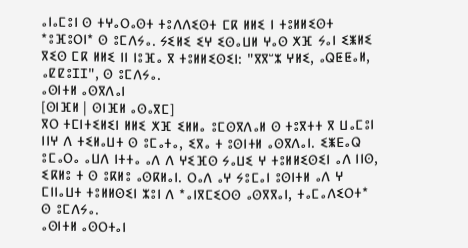ⴰⵏⴰⵎⵓⵏ ⵙ ⵜⵖⴰⵔⴰⵙⵜ ⵜⵓⴷⴷⵉⵙⵜ ⵎⴽ ⵍⵍⵉ ⵏ ⵜⵓⵍⵍⵉⵙⵜ *ⵓⴼⵓⵔⵏ* ⵙ ⵓⵎⴷⵢⴰ. ⵢⵉⵍⵉ ⵉⵖ ⵉⵙⴰⵡⵍ ⵖⴰⵙ ⵅⴼ ⵢⴰⵏ ⵉⵥⵍⵉ ⴳⵉⵙ ⵎⴽ ⵍⵍⵉ ⵏⵏ ⵏⵓⴼⴰ ⴳ ⵜⵓⵍⵍⵉⵙⵉⵏ: "ⴳⴳⵯⵣ ⵖⵍⵉ, ⴰⵕⵟⵟⴰⵍ, ⴰⵇⵇⵓⵊⵊ", ⵙ ⵓⵎⴷⵢⴰ.
ⴰⵙⵏⵜⵍ ⴰⵙⴳⴷⴰⵏ
[ⵙⵏⴼⵍ | ⵙⵏⴼⵍ ⴰⵙⴰⴳⵎ]
ⴳⵔ ⵜⵎⵏⵜⵉⵍⵉⵏ ⵍⵍⵉ ⵅⴼ ⵉⵍⵍⴰ ⵓⵎⵙⴳⴷⴰⵍ ⵙ ⵜⵓⴳⵜⵜ ⴳ ⵡⴰⵎⵓⵏ ⵏⵏⵖ ⴷ ⵜⵉⵍⴰⵡⵜ ⵙ ⵓⵎⴰⵜⴰ, ⵉⴳⴰ ⵜ ⵓⵙⵏⵜⵍ ⴰⵙⴳⴷⴰⵏ. ⵉⵥⴹⴰⵕ ⵓⵎⴰⵔⴰ ⴰⵡⴷ ⵏⵜⵜⴰ ⴰⴷ ⴷ ⵖⵉⴼⵙ ⵢⴰⵡⵉ ⵖ ⵜⵓⵍⵍⵉⵙⵉⵏ ⴰⴷ ⵏⵏⵙ, ⵉⴽⵍⵓ ⵜ ⵙ ⵓⴽⵍⵓ ⴰⵙⴽⵍⴰⵏ. ⵔⴰⴷ ⴰⵖ ⵢⵓⵎⴰⵏ ⵓⵙⵏⵜⵍ ⴰⴷ ⵖ ⵎⵏⵏⴰⵡⵜ ⵜⵓⵍⵍⵙⵉⵏ ⵣⵓⵏ ⴷ *ⴰⵏⴳⵎⵉⵔⵙ ⴰⵙⴳⴳⴰⵏ, ⵜⴰⵎⴰⴷⵉⵔⵜ* ⵙ ⵓⵎⴷⵢⴰ.
ⴰⵙⵏⵜⵍ ⴰⵙⵔⵜⴰⵏ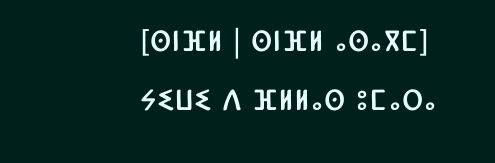[ⵙⵏⴼⵍ | ⵙⵏⴼⵍ ⴰⵙⴰⴳⵎ]
ⵢⵉⵡⵉ ⴷ ⴼⵍⵍⴰⵙ ⵓⵎⴰⵔⴰ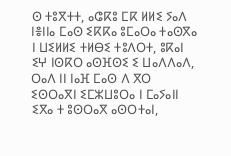ⵙ ⵜⵓⴳⵜⵜ, ⴰⵛⴽⵓ ⵎⴽ ⵍⵍⵉ ⵢⴰⴷ ⵏⴻⵏⵏⴰ ⵎⴰⵙ ⵉⴽⴽⴰ ⵓⵎⴰⵔⴰ ⵜⴰⵙⴳⴰ ⵏ ⵡⵉⵍⵍⵉ ⵜⵍⴱⵉ ⵜⵓⴷⵔⵜ, ⵓⴽⴰⵏ ⵉⵖ ⵏⵙⴽⵔ ⴰⵙⴼⵙⵉ ⵉ ⵡⴰⴷⴷⴰⴷ, ⵔⴰⴷ ⵏⵏ ⵏⴰⴼ ⵎⴰⵙ ⴷ ⴳⵔ ⵉⵙⵔⴰⴳⵏ ⵉⵎⵣⵡⵓⵔⴰ ⵏ ⵎⴰⵢⴰⵏⵏ ⵉⴳⴰ ⵜ ⵓⵙⵔⴰⴳ ⴰⵙⵔⵜⴰⵏ,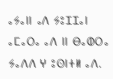ⴰⵢⴰⵏⵏ ⴰⴷ ⵢⵓⵊⵊⴰⵏ ⴰⵎⴰⵔⴰ ⴰⴷ ⵏⵏ ⴱⴰⵀⵔⴰ ⵢⴰⴷⴷ ⵖ ⵓⵙⵏⵜⵍ ⴰⴷ.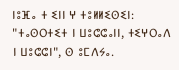ⵏⵓⴼⴰ ⵜ ⵉⵏⵏ ⵖ ⵜⵓⵍⵍⵉⵙⵉⵏ: "ⵜⴰⵙⵔⵜⵉⵜ ⵏ ⵡⵓⵛⵛⴰⵏⵏ, ⵜⵉⵖⵔⴰⴷ ⵏ ⵡⵓⵛⵛⵏ", ⵙ ⵓⵎⴷⵢⴰ.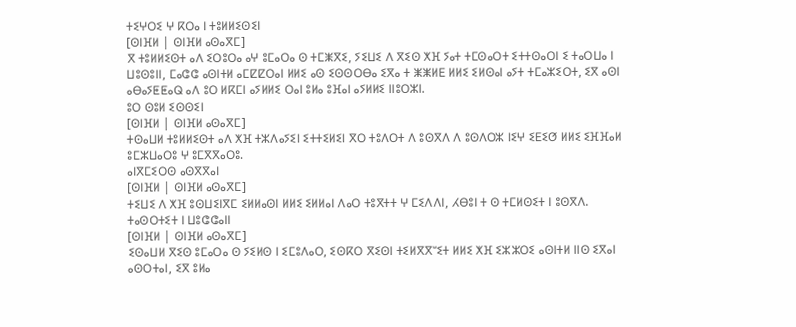ⵜⵉⵖⵔⵉ ⵖ ⴽⵔⴰ ⵏ ⵜⵓⵍⵍⵉⵙⵉⵏ
[ⵙⵏⴼⵍ | ⵙⵏⴼⵍ ⴰⵙⴰⴳⵎ]
ⴳ ⵜⵓⵍⵍⵉⵙⵜ ⴰⴷ ⵉⵔⵓⵔⴰ ⴰⵖ ⵓⵎⴰⵔⴰ ⵙ ⵜⵎⵥⴳⵉ, ⵢⵉⵡⵉ ⴷ ⴳⵉⵙ ⵅⴼ ⵢⴰⵜ ⵜⵎⵙⴰⵔⵜ ⵉⵜⵜⵙⴰⵔⵏ ⵉ ⵜⴰⵔⵡⴰ ⵏ ⵡⵓⵙⵓⵏⵏ, ⵎⴰⵛⵛ ⴰⵙⵏⵜⵍ ⴰⵎⵇⵇⵔⴰⵏ ⵍⵍⵉ ⴰⵙ ⵉⵙⵙⵔⴱⴰ ⵉⴳⴰ ⵜ ⵥⵥⵍⴹ ⵍⵍⵉ ⵉⵍⵙⴰⵏ ⴰⵢⵜ ⵜⵎⴰⵣⵉⵔⵜ, ⵉⴳ ⴰⵙⵏ ⴰⴱⴰⵢⵟⵟⴰⵕ ⴰⴷ ⵓⵔ ⵍⴽⵎⵏ ⴰⵢⵍⵍⵉ ⵔⴰⵏ ⵓⵍⴰ ⵓⴼⴰⵏ ⴰⵢⵍⵍⵉ ⵏⵏⵓⵔⵣⵏ.
ⵓⵔ ⵙⵓⵍ ⵉⵙⵙⵉⵏ
[ⵙⵏⴼⵍ | ⵙⵏⴼⵍ ⴰⵙⴰⴳⵎ]
ⵜⵙⴰⵡⵍ ⵜⵓⵍⵍⵉⵙⵜ ⴰⴷ ⵅⴼ ⵜⵣⴷⴰⵢⵉⵏ ⵉⵜⵜⵉⵍⵉⵏ ⴳⵔ ⵜⵓⴷⵔⵜ ⴷ ⵓⵙⴳⴷ ⴷ ⵓⵙⴷⵔⵣ ⵏⵉⵖ ⵉⴹⵉⵚ ⵍⵍⵉ ⵉⴼⴼⴰⵍ ⵓⵎⵣⵡⴰⵔⵓ ⵖ ⵓⵎⴳⴳⴰⵔⵓ.
ⴰⵏⴳⵎⵉⵔⵙ ⴰⵙⴳⴳⴰⵏ
[ⵙⵏⴼⵍ | ⵙⵏⴼⵍ ⴰⵙⴰⴳⵎ]
ⵜⵉⵡⵉ ⴷ ⵅⴼ ⵓⵙⵡⵉⵏⴳⵎ ⵉⵍⵍⴰⵙⵏ ⵍⵍⵉ ⵉⵍⵍⴰⵏ ⴷⴰⵔ ⵜⵓⴳⵜⵜ ⵖ ⵎⵉⴷⴷⵏ, ⵃⴱⵓⵏ ⵜ ⵙ ⵜⵎⵍⵙⵉⵜ ⵏ ⵓⵙⴳⴷ.
ⵜⴰⵙⵔⵜⵉⵜ ⵏ ⵡⵓⵛⵛⴰⵏⵏ
[ⵙⵏⴼⵍ | ⵙⵏⴼⵍ ⴰⵙⴰⴳⵎ]
ⵉⵙⴰⵡⵍ ⴳⵉⵙ ⵓⵎⴰⵔⴰ ⵙ ⵢⵉⵍⵙ ⵏ ⵉⵎⵓⴷⴰⵔ, ⵉⵙⴽⵔ ⴳⵉⵙⵏ ⵜⵉⵍⴳⴳⵯⵉⵜ ⵍⵍⵉ ⵅⴼ ⵉⵣⵣⵔⵉ ⴰⵙⵏⵜⵍ ⵏⵏⵙ ⵉⴳⴰⵏ ⴰⵙⵔⵜⴰⵏ, ⵉⴳ ⵓⵍⴰ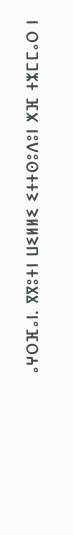ⴰⵖⵔⴼⴰⵏ. ⴳⴳⵓⵜⵏ ⵡⵉⵍⵍⵉ ⵉⵜⵜⵙⵓⴷⵓⵏ ⵅⴼ ⵜⵣⵎⵎⴰⵔ ⵏ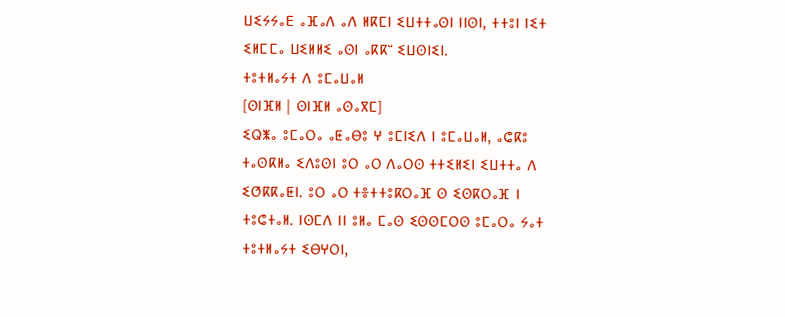ⵡⵉⵢⵢⴰⴹ ⴰⴼⴰⴷ ⴰⴷ ⵍⴽⵎⵏ ⵉⵡⵜⵜⴰⵙⵏ ⵏⵏⵙⵏ, ⵜⵜⵓⵏ ⵏⵉⵜ ⵉⵍⵎⵎⴰ ⵡⵉⵍⵍⵉ ⴰⵙⵏ ⴰⴽⴽⵯ ⵉⵡⵙⵏⵉⵏ.
ⵜⵓⵜⵍⴰⵢⵜ ⴷ ⵓⵎⴰⵡⴰⵍ
[ⵙⵏⴼⵍ | ⵙⵏⴼⵍ ⴰⵙⴰⴳⵎ]
ⵉⵕⵥⴰ ⵓⵎⴰⵔⴰ ⴰⵟⴰⴱⵓ ⵖ ⵓⵎⵏⵉⴷ ⵏ ⵓⵎⴰⵡⴰⵍ, ⴰⵛⴽⵓ ⵜⴰⵙⴽⵍⴰ ⵉⴷⵓⵙⵏ ⵓⵔ ⴰⵔ ⴷⴰⵔⵙ ⵜⵜⵉⵍⵉⵏ ⵉⵡⵜⵜⴰ ⴷ ⵉⵚⴽⴽⴰⵟⵏ. ⵓⵔ ⴰⵔ ⵜⴻⵜⵜⵓⴽⵔⴰⴼ ⵙ ⵉⵙⴽⵔⴰⴼ ⵏ ⵜⵓⵛⵜⴰⵍ. ⵏⵙⵎⴷ ⵏⵏ ⵓⵍⴰ ⵎⴰⵙ ⵉⵙⵙⵎⵔⵙ ⵓⵎⴰⵔⴰ ⵢⴰⵜ ⵜⵓⵜⵍⴰⵢⵜ ⵉⴱⵖⵔⵏ,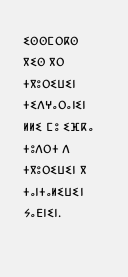ⵉⵙⵙⵎⵔⴽⵙ ⴳⵉⵙ ⴳⵔ ⵜⴳⵓⵔⵉⵡⵉⵏ ⵜⵉⴷⵖⴰⵔⴰⵏⵉⵏ ⵍⵍⵉ ⵎⵓ ⵉⴼⴽⴰ ⵜⵓⴷⵔⵜ ⴷ ⵜⴳⵓⵔⵉⵡⵉⵏ ⴳ ⵜⴰⵏⵜⴰⵍⵉⵡⵉⵏ ⵢⴰⴹⵏⵉⵏ.